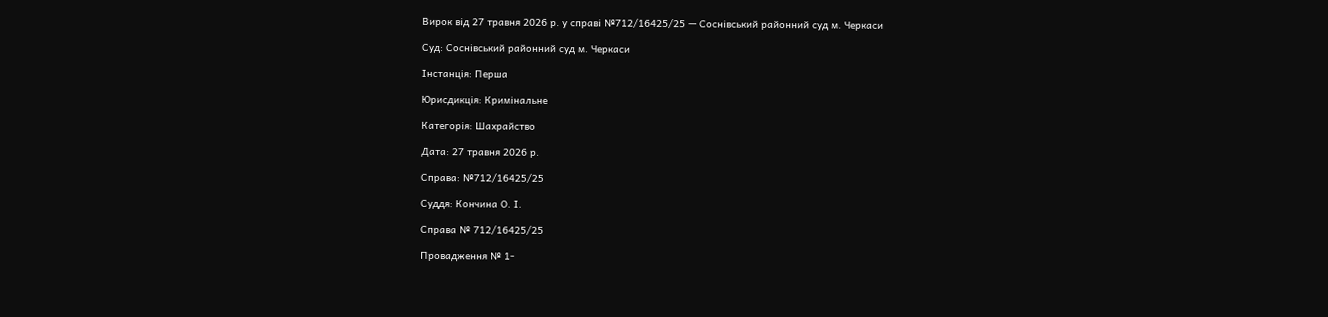Вирок від 27 травня 2026 р. у справі №712/16425/25 — Соснівський районний суд м. Черкаси

Суд: Соснівський районний суд м. Черкаси

Інстанція: Перша

Юрисдикція: Кримінальне

Категорія: Шахрайство

Дата: 27 травня 2026 р.

Справа: №712/16425/25

Суддя: Кончина О. І.

Справа № 712/16425/25

Провадження № 1-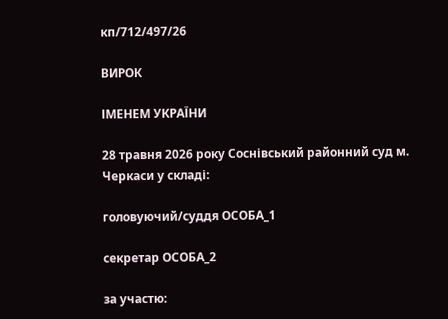кп/712/497/26

ВИРОК

ІМЕНЕМ УКРАЇНИ

28 травня 2026 року Соснівський районний суд м. Черкаси у складі:

головуючий/суддя ОСОБА_1

секретар ОСОБА_2

за участю: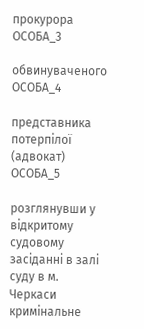прокурора ОСОБА_3

обвинуваченого ОСОБА_4

представника потерпілої (адвокат) ОСОБА_5

розглянувши у відкритому судовому засіданні в залі суду в м. Черкаси кримінальне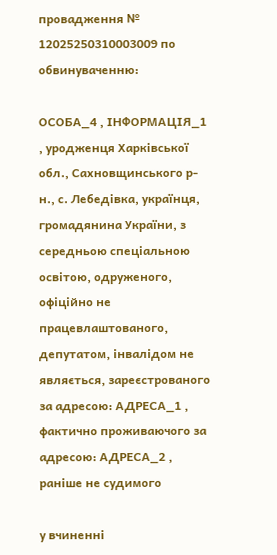провадження № 12025250310003009 по обвинуваченню:

ОСОБА_4 , ІНФОРМАЦІЯ_1 , уродженця Харківської обл., Сахновщинського р-н., с. Лебедівка, українця, громадянина України, з середньою спеціальною освітою, одруженого, офіційно не працевлаштованого, депутатом, інвалідом не являється, зареєстрованого за адресою: АДРЕСА_1 , фактично проживаючого за адресою: АДРЕСА_2 , раніше не судимого

у вчиненні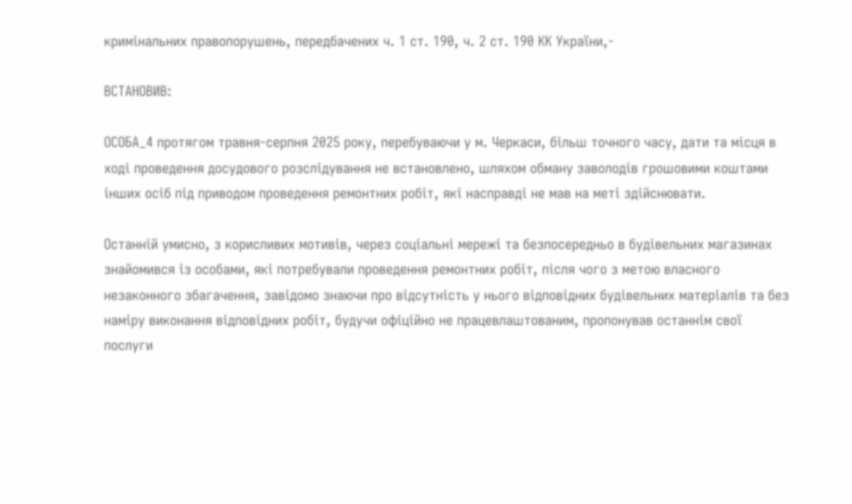кримінальних правопорушень, передбачених ч. 1 ст. 190, ч. 2 ст. 190 КК України,-

ВСТАНОВИВ:

ОСОБА_4 протягом травня-серпня 2025 року, перебуваючи у м. Черкаси, більш точного часу, дати та місця в ході проведення досудового розслідування не встановлено, шляхом обману заволодів грошовими коштами інших осіб під приводом проведення ремонтних робіт, які насправді не мав на меті здійснювати.

Останній умисно, з корисливих мотивів, через соціальні мережі та безпосередньо в будівельних магазинах знайомився із особами, які потребували проведення ремонтних робіт, після чого з метою власного незаконного збагачення, завідомо знаючи про відсутність у нього відповідних будівельних матеріалів та без наміру виконання відповідних робіт, будучи офіційно не працевлаштованим, пропонував останнім свої послуги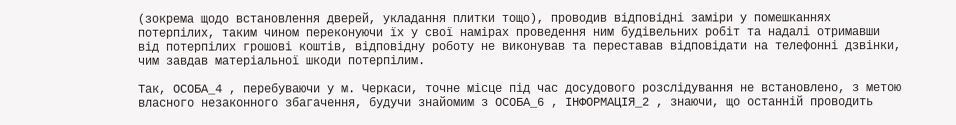(зокрема щодо встановлення дверей, укладання плитки тощо), проводив відповідні заміри у помешканнях потерпілих, таким чином переконуючи їх у свої намірах проведення ним будівельних робіт та надалі отримавши від потерпілих грошові коштів, відповідну роботу не виконував та переставав відповідати на телефонні дзвінки, чим завдав матеріальної шкоди потерпілим.

Так, ОСОБА_4 , перебуваючи у м. Черкаси, точне місце під час досудового розслідування не встановлено, з метою власного незаконного збагачення, будучи знайомим з ОСОБА_6 , ІНФОРМАЦІЯ_2 , знаючи, що останній проводить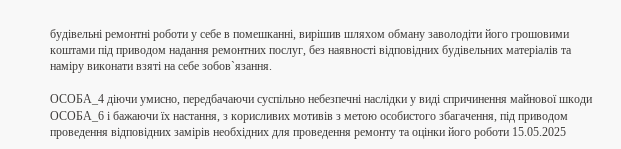будівельні ремонтні роботи у себе в помешканні, вирішив шляхом обману заволодіти його грошовими коштами під приводом надання ремонтних послуг, без наявності відповідних будівельних матеріалів та наміру виконати взяті на себе зобов`язання.

ОСОБА_4 діючи умисно, передбачаючи суспільно небезпечні наслідки у виді спричинення майнової шкоди ОСОБА_6 і бажаючи їх настання, з корисливих мотивів з метою особистого збагачення, під приводом проведення відповідних замірів необхідних для проведення ремонту та оцінки його роботи 15.05.2025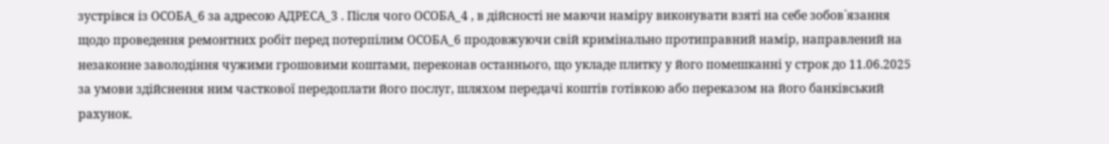зустрівся із ОСОБА_6 за адресою АДРЕСА_3 . Після чого ОСОБА_4 , в дійсності не маючи наміру виконувати взяті на себе зобов`язання щодо проведення ремонтних робіт перед потерпілим ОСОБА_6 продовжуючи свій кримінально протиправний намір, направлений на незаконне заволодіння чужими грошовими коштами, переконав останнього, що укладе плитку у його помешканні у строк до 11.06.2025 за умови здійснення ним часткової передоплати його послуг, шляхом передачі коштів готівкою або переказом на його банківський рахунок.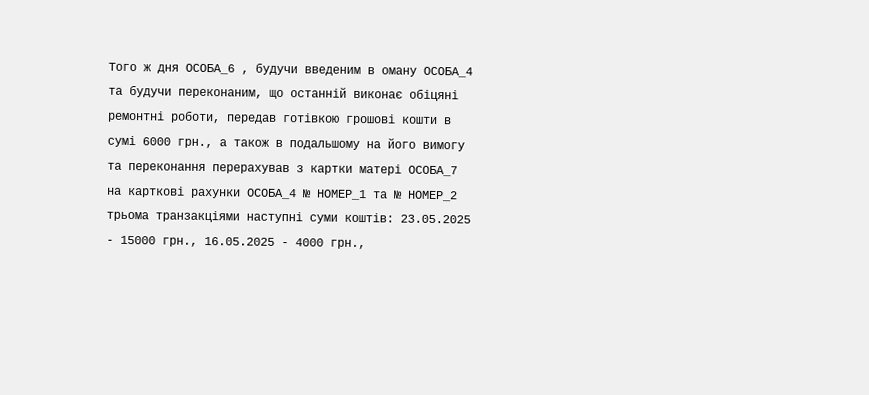Того ж дня ОСОБА_6 , будучи введеним в оману ОСОБА_4 та будучи переконаним, що останній виконає обіцяні ремонтні роботи, передав готівкою грошові кошти в сумі 6000 грн., а також в подальшому на його вимогу та переконання перерахував з картки матері ОСОБА_7 на карткові рахунки ОСОБА_4 № НОМЕР_1 та № НОМЕР_2 трьома транзакціями наступні суми коштів: 23.05.2025 - 15000 грн., 16.05.2025 - 4000 грн.,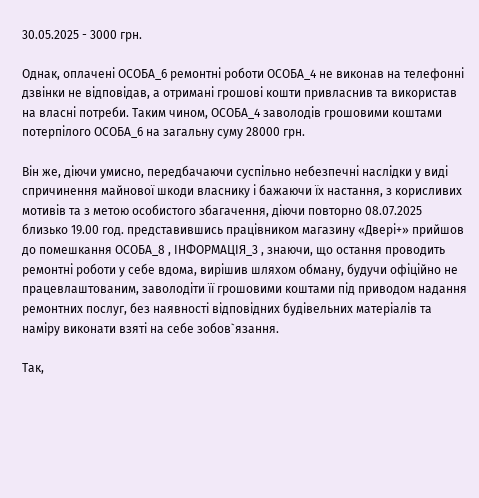30.05.2025 - 3000 грн.

Однак, оплачені ОСОБА_6 ремонтні роботи ОСОБА_4 не виконав на телефонні дзвінки не відповідав, а отримані грошові кошти привласнив та використав на власні потреби. Таким чином, ОСОБА_4 заволодів грошовими коштами потерпілого ОСОБА_6 на загальну суму 28000 грн.

Він же, діючи умисно, передбачаючи суспільно небезпечні наслідки у виді спричинення майнової шкоди власнику і бажаючи їх настання, з корисливих мотивів та з метою особистого збагачення, діючи повторно 08.07.2025 близько 19.00 год. представившись працівником магазину «Двері+» прийшов до помешкання ОСОБА_8 , ІНФОРМАЦІЯ_3 , знаючи, що остання проводить ремонтні роботи у себе вдома, вирішив шляхом обману, будучи офіційно не працевлаштованим, заволодіти її грошовими коштами під приводом надання ремонтних послуг, без наявності відповідних будівельних матеріалів та наміру виконати взяті на себе зобов`язання.

Так,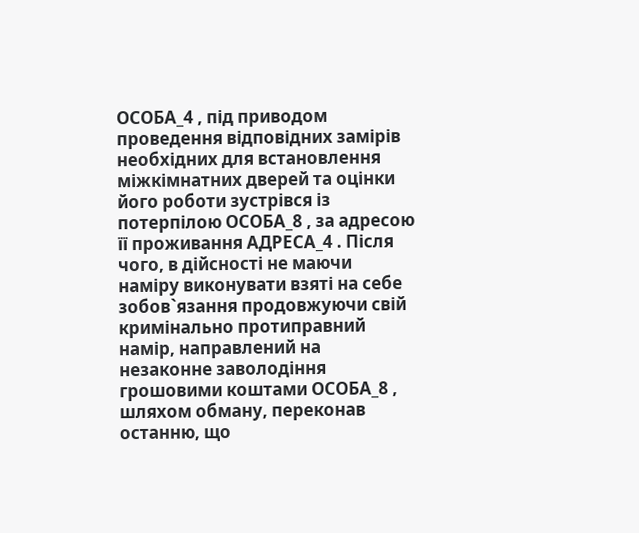ОСОБА_4 , під приводом проведення відповідних замірів необхідних для встановлення міжкімнатних дверей та оцінки його роботи зустрівся із потерпілою ОСОБА_8 , за адресою її проживання АДРЕСА_4 . Після чого, в дійсності не маючи наміру виконувати взяті на себе зобов`язання продовжуючи свій кримінально протиправний намір, направлений на незаконне заволодіння грошовими коштами ОСОБА_8 , шляхом обману, переконав останню, що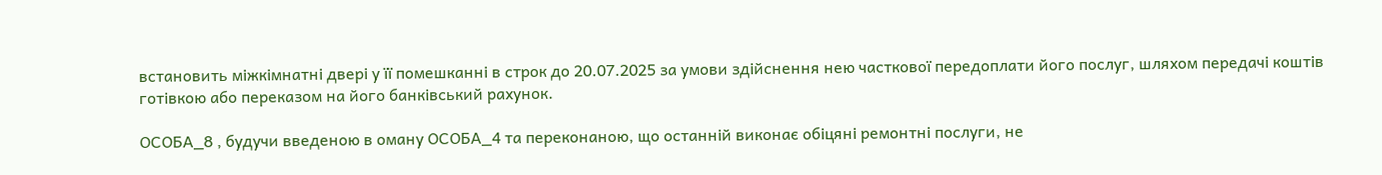встановить міжкімнатні двері у її помешканні в строк до 20.07.2025 за умови здійснення нею часткової передоплати його послуг, шляхом передачі коштів готівкою або переказом на його банківський рахунок.

ОСОБА_8 , будучи введеною в оману ОСОБА_4 та переконаною, що останній виконає обіцяні ремонтні послуги, не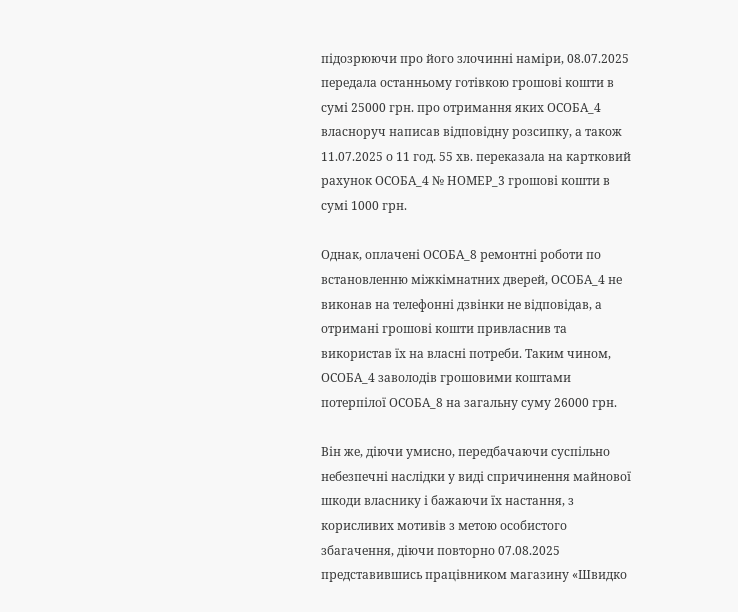підозрюючи про його злочинні наміри, 08.07.2025 передала останньому готівкою грошові кошти в сумі 25000 грн. про отримання яких ОСОБА_4 власноруч написав відповідну розсипку, а також 11.07.2025 о 11 год. 55 хв. переказала на картковий рахунок ОСОБА_4 № НОМЕР_3 грошові кошти в сумі 1000 грн.

Однак, оплачені ОСОБА_8 ремонтні роботи по встановленню міжкімнатних дверей, ОСОБА_4 не виконав на телефонні дзвінки не відповідав, а отримані грошові кошти привласнив та використав їх на власні потреби. Таким чином, ОСОБА_4 заволодів грошовими коштами потерпілої ОСОБА_8 на загальну суму 26000 грн.

Він же, діючи умисно, передбачаючи суспільно небезпечні наслідки у виді спричинення майнової шкоди власнику і бажаючи їх настання, з корисливих мотивів з метою особистого збагачення, діючи повторно 07.08.2025 представившись працівником магазину «Швидко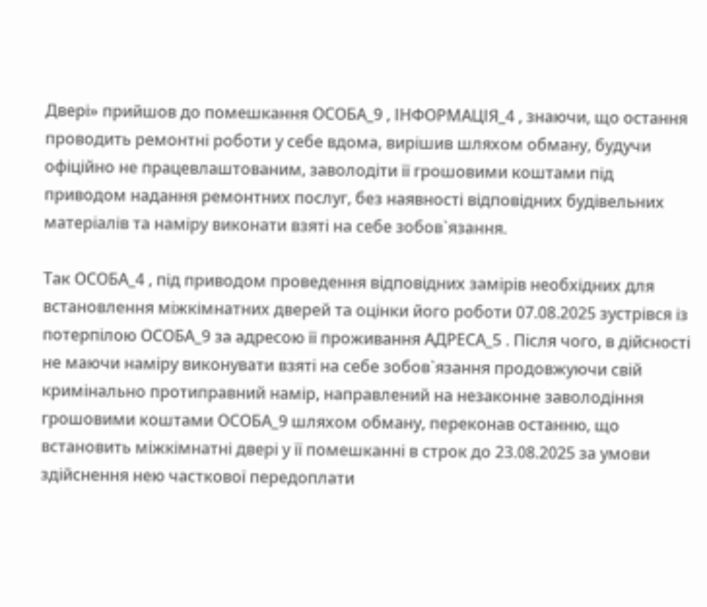Двері» прийшов до помешкання ОСОБА_9 , ІНФОРМАЦІЯ_4 , знаючи, що остання проводить ремонтні роботи у себе вдома, вирішив шляхом обману, будучи офіційно не працевлаштованим, заволодіти її грошовими коштами під приводом надання ремонтних послуг, без наявності відповідних будівельних матеріалів та наміру виконати взяті на себе зобов`язання.

Так ОСОБА_4 , під приводом проведення відповідних замірів необхідних для встановлення міжкімнатних дверей та оцінки його роботи 07.08.2025 зустрівся із потерпілою ОСОБА_9 за адресою її проживання АДРЕСА_5 . Після чого, в дійсності не маючи наміру виконувати взяті на себе зобов`язання продовжуючи свій кримінально протиправний намір, направлений на незаконне заволодіння грошовими коштами ОСОБА_9 шляхом обману, переконав останню, що встановить міжкімнатні двері у її помешканні в строк до 23.08.2025 за умови здійснення нею часткової передоплати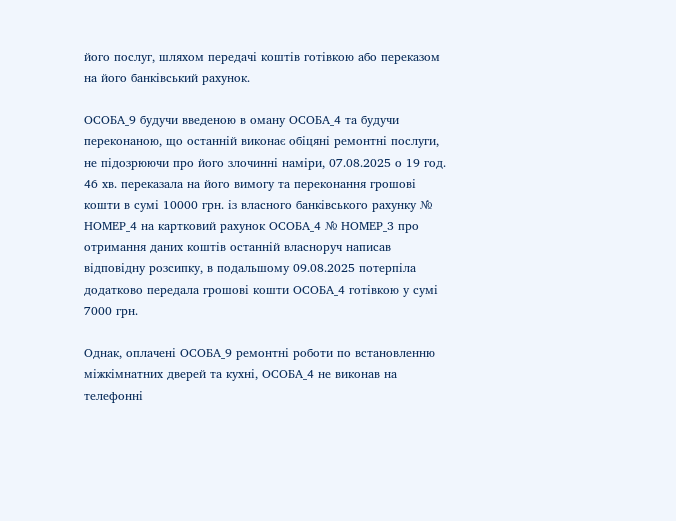його послуг, шляхом передачі коштів готівкою або переказом на його банківський рахунок.

ОСОБА_9 будучи введеною в оману ОСОБА_4 та будучи переконаною, що останній виконає обіцяні ремонтні послуги, не підозрюючи про його злочинні наміри, 07.08.2025 о 19 год. 46 хв. переказала на його вимогу та переконання грошові кошти в сумі 10000 грн. із власного банківського рахунку № НОМЕР_4 на картковий рахунок ОСОБА_4 № НОМЕР_3 про отримання даних коштів останній власноруч написав відповідну розсипку, в подальшому 09.08.2025 потерпіла додатково передала грошові кошти ОСОБА_4 готівкою у сумі 7000 грн.

Однак, оплачені ОСОБА_9 ремонтні роботи по встановленню міжкімнатних дверей та кухні, ОСОБА_4 не виконав на телефонні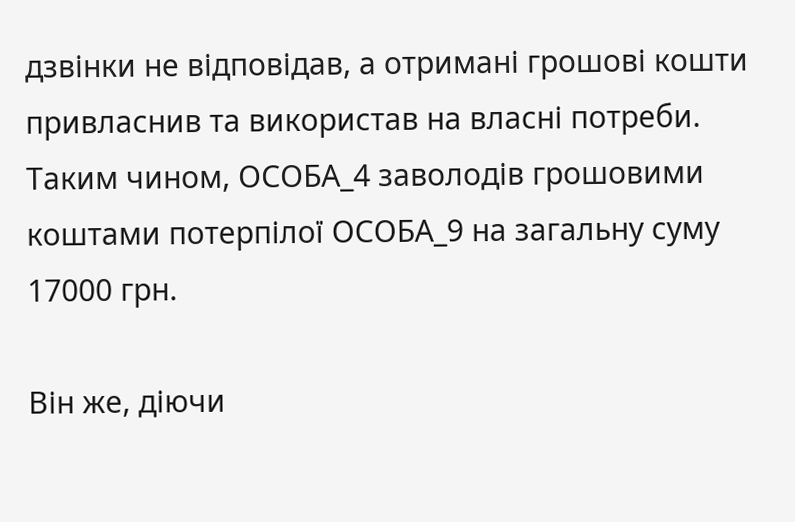дзвінки не відповідав, а отримані грошові кошти привласнив та використав на власні потреби. Таким чином, ОСОБА_4 заволодів грошовими коштами потерпілої ОСОБА_9 на загальну суму 17000 грн.

Він же, діючи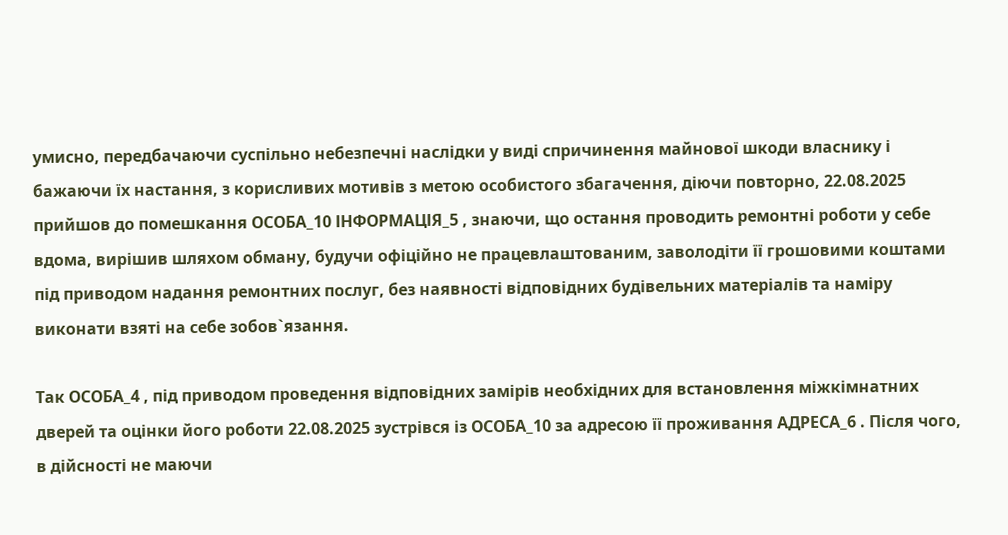умисно, передбачаючи суспільно небезпечні наслідки у виді спричинення майнової шкоди власнику і бажаючи їх настання, з корисливих мотивів з метою особистого збагачення, діючи повторно, 22.08.2025 прийшов до помешкання ОСОБА_10 ІНФОРМАЦІЯ_5 , знаючи, що остання проводить ремонтні роботи у себе вдома, вирішив шляхом обману, будучи офіційно не працевлаштованим, заволодіти її грошовими коштами під приводом надання ремонтних послуг, без наявності відповідних будівельних матеріалів та наміру виконати взяті на себе зобов`язання.

Так ОСОБА_4 , під приводом проведення відповідних замірів необхідних для встановлення міжкімнатних дверей та оцінки його роботи 22.08.2025 зустрівся із ОСОБА_10 за адресою її проживання АДРЕСА_6 . Після чого, в дійсності не маючи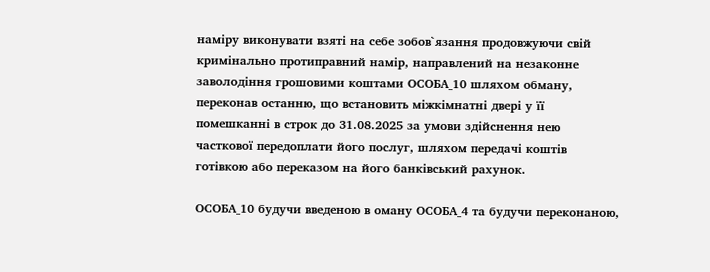наміру виконувати взяті на себе зобов`язання продовжуючи свій кримінально протиправний намір, направлений на незаконне заволодіння грошовими коштами ОСОБА_10 шляхом обману, переконав останню, що встановить міжкімнатні двері у її помешканні в строк до 31.08.2025 за умови здійснення нею часткової передоплати його послуг, шляхом передачі коштів готівкою або переказом на його банківський рахунок.

ОСОБА_10 будучи введеною в оману ОСОБА_4 та будучи переконаною,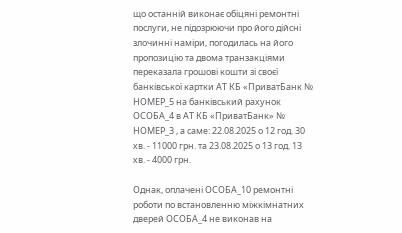що останній виконає обіцяні ремонтні послуги, не підозрюючи про його дійсні злочинні наміри, погодилась на його пропозицію та двома транзакціями переказала грошові кошти зі своєї банківської картки АТ КБ «ПриватБанк № НОМЕР_5 на банківський рахунок ОСОБА_4 в АТ КБ «ПриватБанк» № НОМЕР_3 , а саме: 22.08.2025 о 12 год. 30 хв. - 11000 грн. та 23.08.2025 о 13 год. 13 хв. - 4000 грн.

Однак, оплачені ОСОБА_10 ремонтні роботи по встановленню міжкімнатних дверей ОСОБА_4 не виконав на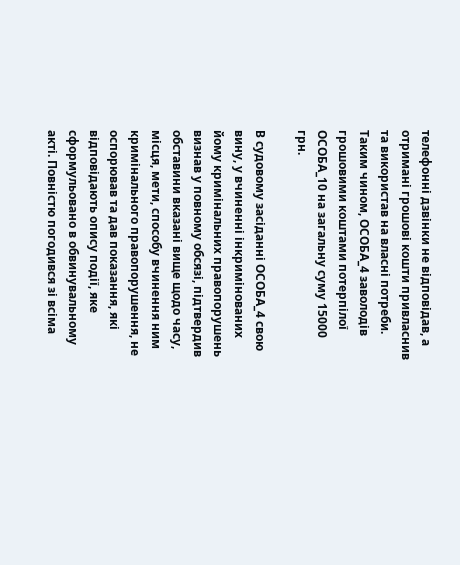телефонні дзвінки не відповідав, а отримані грошові кошти привласнив та використав на власні потреби. Таким чином, ОСОБА_4 заволодів грошовими коштами потерпілої ОСОБА_10 на загальну суму 15000 грн.

В судовому засіданні ОСОБА_4 свою вину, у вчиненні інкримінованих йому кримінальних правопорушень визнав у повному обсязі, підтвердив обставини вказані вище щодо часу, місця, мети, способу вчинення ним кримінального правопорушення, не оспорював та дав показання, які відповідають опису події, яке сформульовано в обвинувальному акті. Повністю погодився зі всіма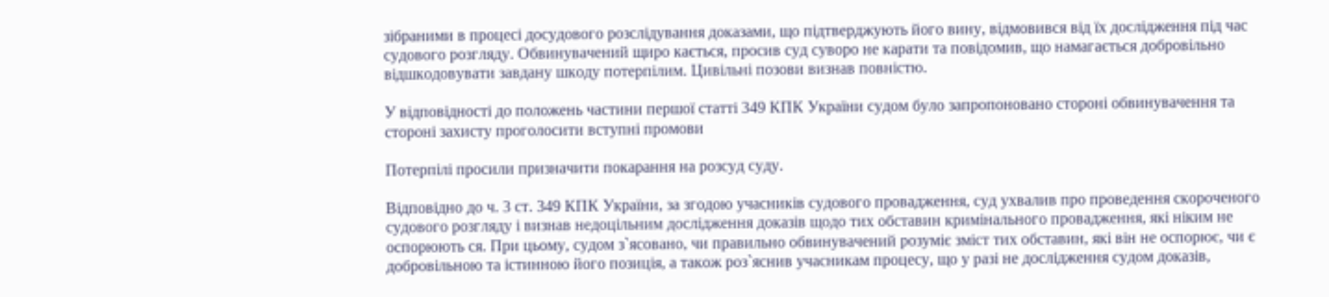зібраними в процесі досудового розслідування доказами, що підтверджують його вину, відмовився від їх дослідження під час судового розгляду. Обвинувачений щиро кається, просив суд суворо не карати та повідомив, що намагається добровільно відшкодовувати завдану шкоду потерпілим. Цивільні позови визнав повністю.

У відповідності до положень частини першої статті 349 КПК України судом було запропоновано стороні обвинувачення та стороні захисту проголосити вступні промови

Потерпілі просили призначити покарання на розсуд суду.

Відповідно до ч. 3 ст. 349 КПК України, за згодою учасників судового провадження, суд ухвалив про проведення скороченого судового розгляду і визнав недоцільним дослідження доказів щодо тих обставин кримінального провадження, які ніким не оспорюють ся. При цьому, судом з`ясовано, чи правильно обвинувачений розуміє зміст тих обставин, які він не оспорює, чи є добровільною та істинною його позиція, а також роз`яснив учасникам процесу, що у разі не дослідження судом доказів,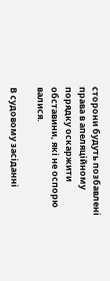сторони будуть позбавлені права в апеляційному порядку оскаржити обставини, які не оспорю валися.

В судовому засіданні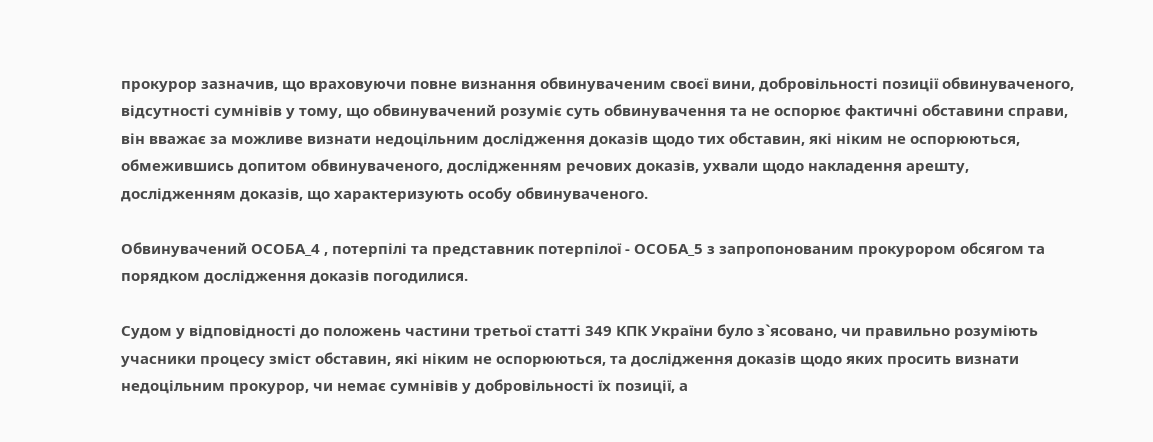прокурор зазначив, що враховуючи повне визнання обвинуваченим своєї вини, добровільності позиції обвинуваченого, відсутності сумнівів у тому, що обвинувачений розуміє суть обвинувачення та не оспорює фактичні обставини справи, він вважає за можливе визнати недоцільним дослідження доказів щодо тих обставин, які ніким не оспорюються, обмежившись допитом обвинуваченого, дослідженням речових доказів, ухвали щодо накладення арешту, дослідженням доказів, що характеризують особу обвинуваченого.

Обвинувачений ОСОБА_4 , потерпілі та представник потерпілої - ОСОБА_5 з запропонованим прокурором обсягом та порядком дослідження доказів погодилися.

Судом у відповідності до положень частини третьої статті 349 КПК України було з`ясовано, чи правильно розуміють учасники процесу зміст обставин, які ніким не оспорюються, та дослідження доказів щодо яких просить визнати недоцільним прокурор, чи немає сумнівів у добровільності їх позиції, а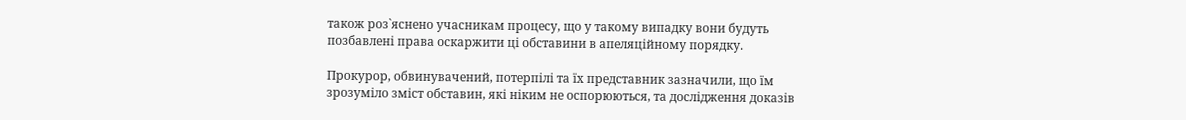також роз`яснено учасникам процесу, що у такому випадку вони будуть позбавлені права оскаржити ці обставини в апеляційному порядку.

Прокурор, обвинувачений, потерпілі та їх представник зазначили, що їм зрозуміло зміст обставин, які ніким не оспорюються, та дослідження доказів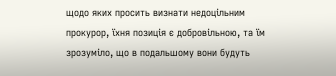щодо яких просить визнати недоцільним прокурор, їхня позиція є добровільною, та їм зрозуміло, що в подальшому вони будуть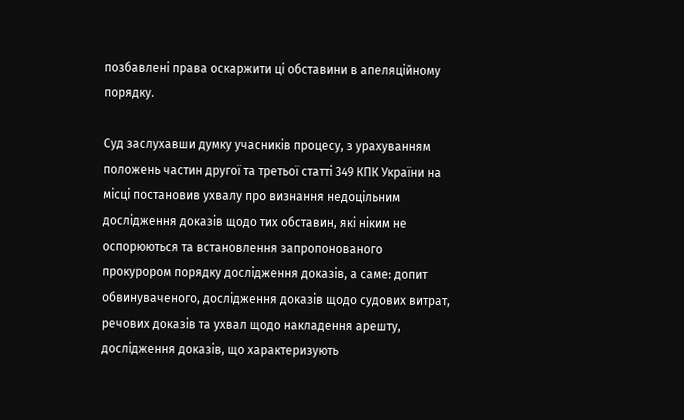позбавлені права оскаржити ці обставини в апеляційному порядку.

Суд заслухавши думку учасників процесу, з урахуванням положень частин другої та третьої статті 349 КПК України на місці постановив ухвалу про визнання недоцільним дослідження доказів щодо тих обставин, які ніким не оспорюються та встановлення запропонованого прокурором порядку дослідження доказів, а саме: допит обвинуваченого, дослідження доказів щодо судових витрат, речових доказів та ухвал щодо накладення арешту, дослідження доказів, що характеризують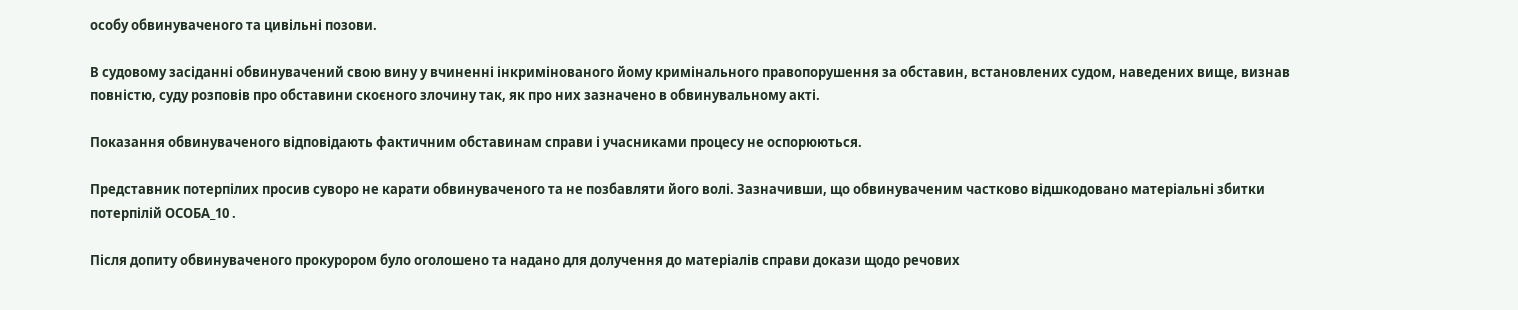особу обвинуваченого та цивільні позови.

В судовому засіданні обвинувачений свою вину у вчиненні інкримінованого йому кримінального правопорушення за обставин, встановлених судом, наведених вище, визнав повністю, суду розповів про обставини скоєного злочину так, як про них зазначено в обвинувальному акті.

Показання обвинуваченого відповідають фактичним обставинам справи і учасниками процесу не оспорюються.

Представник потерпілих просив суворо не карати обвинуваченого та не позбавляти його волі. Зазначивши, що обвинуваченим частково відшкодовано матеріальні збитки потерпілій ОСОБА_10 .

Після допиту обвинуваченого прокурором було оголошено та надано для долучення до матеріалів справи докази щодо речових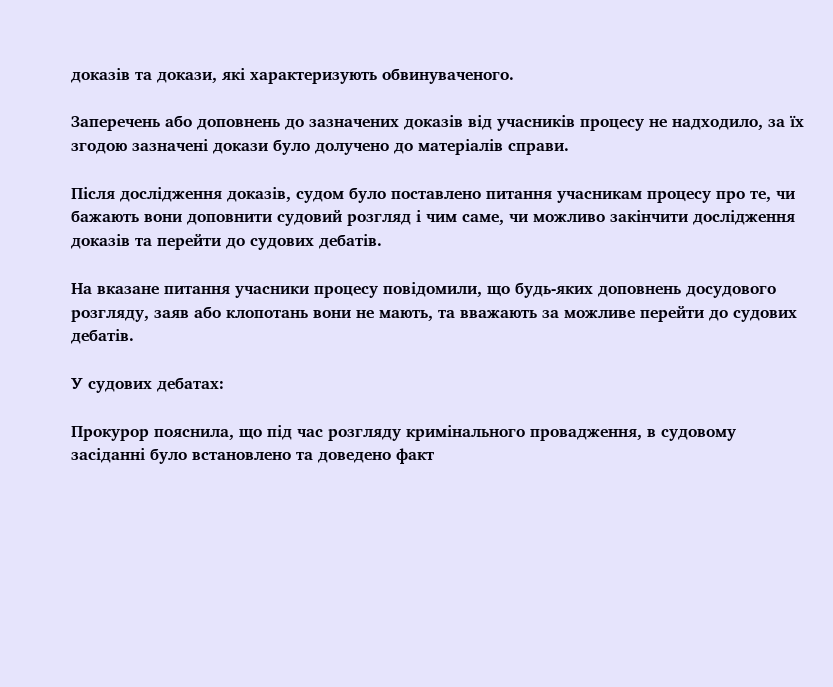доказів та докази, які характеризують обвинуваченого.

Заперечень або доповнень до зазначених доказів від учасників процесу не надходило, за їх згодою зазначені докази було долучено до матеріалів справи.

Після дослідження доказів, судом було поставлено питання учасникам процесу про те, чи бажають вони доповнити судовий розгляд і чим саме, чи можливо закінчити дослідження доказів та перейти до судових дебатів.

На вказане питання учасники процесу повідомили, що будь-яких доповнень досудового розгляду, заяв або клопотань вони не мають, та вважають за можливе перейти до судових дебатів.

У судових дебатах:

Прокурор пояснила, що під час розгляду кримінального провадження, в судовому засіданні було встановлено та доведено факт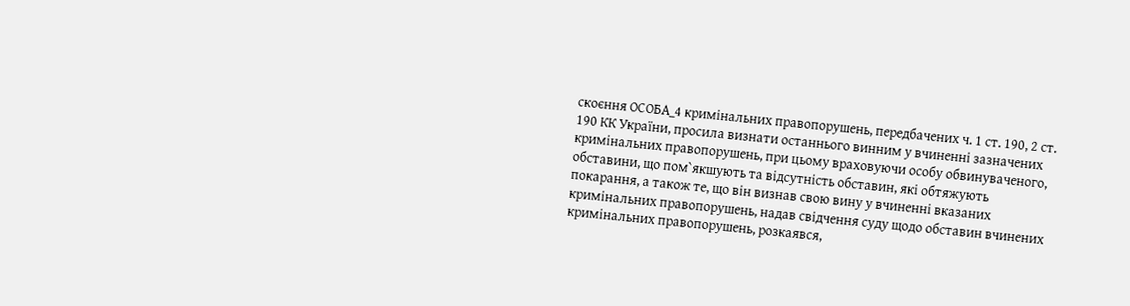скоєння ОСОБА_4 кримінальних правопорушень, передбачених ч. 1 ст. 190, 2 ст. 190 КК України, просила визнати останнього винним у вчиненні зазначених кримінальних правопорушень, при цьому враховуючи особу обвинуваченого, обставини, що пом`якшують та відсутність обставин, які обтяжують покарання, а також те, що він визнав свою вину у вчиненні вказаних кримінальних правопорушень, надав свідчення суду щодо обставин вчинених кримінальних правопорушень, розкаявся,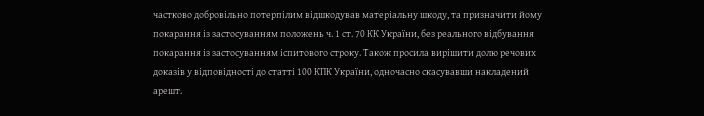частково добровільно потерпілим відшкодував матеріальну шкоду, та призначити йому покарання із застосуванням положень ч. 1 ст. 70 КК України, без реального відбування покарання із застосуванням іспитового строку. Також просила вирішити долю речових доказів у відповідності до статті 100 КПК України, одночасно скасувавши накладений арешт.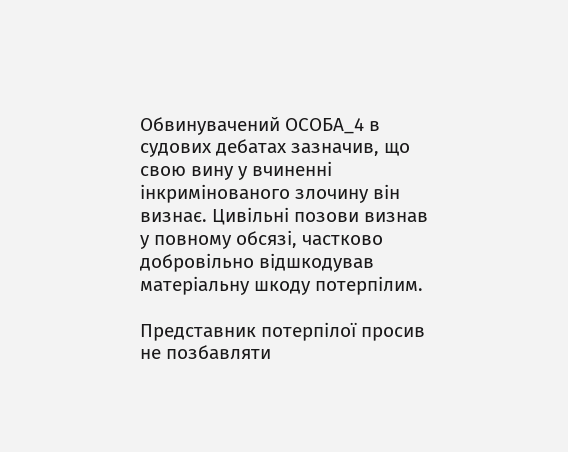Обвинувачений ОСОБА_4 в судових дебатах зазначив, що свою вину у вчиненні інкримінованого злочину він визнає. Цивільні позови визнав у повному обсязі, частково добровільно відшкодував матеріальну шкоду потерпілим.

Представник потерпілої просив не позбавляти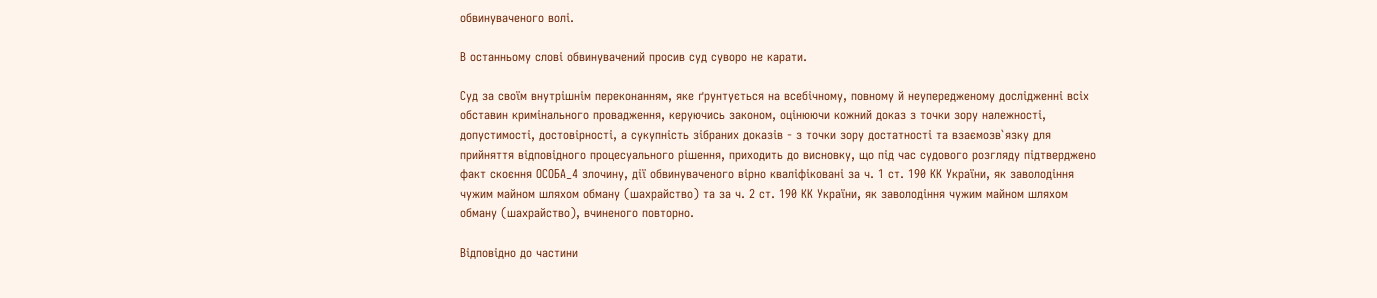обвинуваченого волі.

В останньому слові обвинувачений просив суд суворо не карати.

Суд за своїм внутрішнім переконанням, яке ґрунтується на всебічному, повному й неупередженому дослідженні всіх обставин кримінального провадження, керуючись законом, оцінюючи кожний доказ з точки зору належності, допустимості, достовірності, а сукупність зібраних доказів - з точки зору достатності та взаємозв`язку для прийняття відповідного процесуального рішення, приходить до висновку, що під час судового розгляду підтверджено факт скоєння ОСОБА_4 злочину, дії обвинуваченого вірно кваліфіковані за ч. 1 ст. 190 КК України, як заволодіння чужим майном шляхом обману (шахрайство) та за ч. 2 ст. 190 КК України, як заволодіння чужим майном шляхом обману (шахрайство), вчиненого повторно.

Відповідно до частини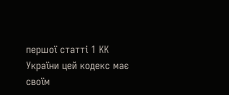першої статті 1 КК України цей кодекс має своїм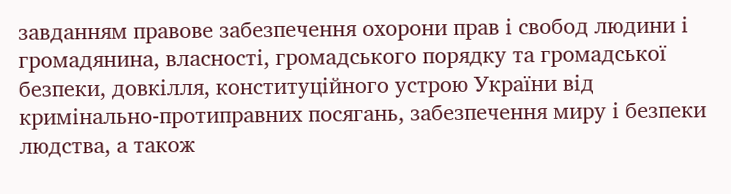завданням правове забезпечення охорони прав і свобод людини і громадянина, власності, громадського порядку та громадської безпеки, довкілля, конституційного устрою України від кримінально-протиправних посягань, забезпечення миру і безпеки людства, а також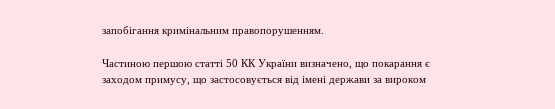запобігання кримінальним правопорушенням.

Частиною першою статті 50 КК України визначено, що покарання є заходом примусу, що застосовується від імені держави за вироком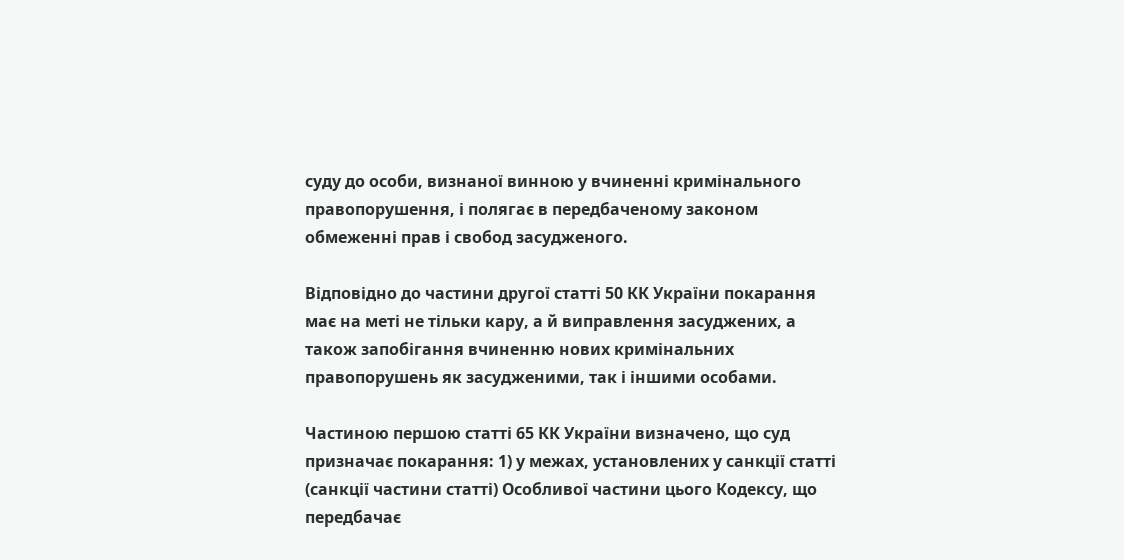суду до особи, визнаної винною у вчиненні кримінального правопорушення, і полягає в передбаченому законом обмеженні прав і свобод засудженого.

Відповідно до частини другої статті 50 КК України покарання має на меті не тільки кару, а й виправлення засуджених, а також запобігання вчиненню нових кримінальних правопорушень як засудженими, так і іншими особами.

Частиною першою статті 65 КК України визначено, що суд призначає покарання: 1) у межах, установлених у санкції статті (санкції частини статті) Особливої частини цього Кодексу, що передбачає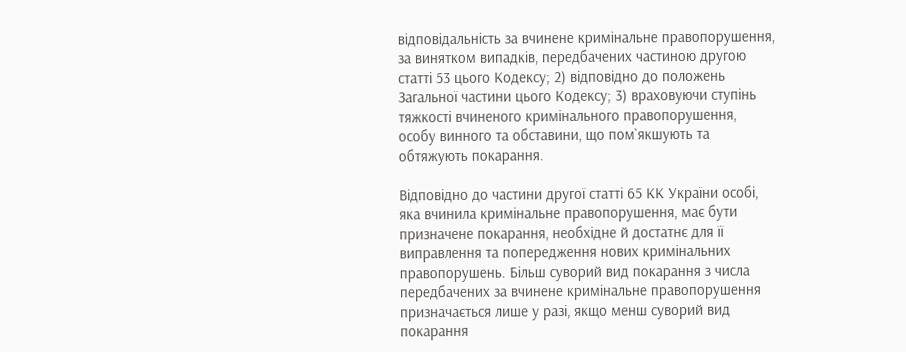відповідальність за вчинене кримінальне правопорушення, за винятком випадків, передбачених частиною другою статті 53 цього Кодексу; 2) відповідно до положень Загальної частини цього Кодексу; 3) враховуючи ступінь тяжкості вчиненого кримінального правопорушення, особу винного та обставини, що пом`якшують та обтяжують покарання.

Відповідно до частини другої статті 65 КК України особі, яка вчинила кримінальне правопорушення, має бути призначене покарання, необхідне й достатнє для її виправлення та попередження нових кримінальних правопорушень. Більш суворий вид покарання з числа передбачених за вчинене кримінальне правопорушення призначається лише у разі, якщо менш суворий вид покарання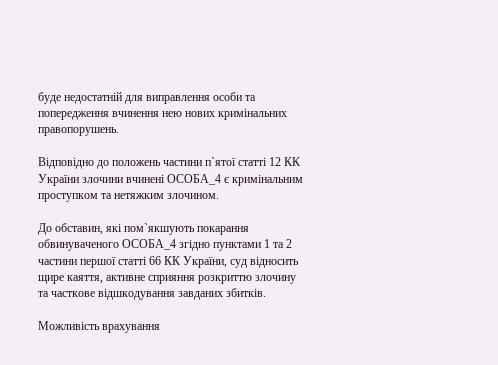буде недостатній для виправлення особи та попередження вчинення нею нових кримінальних правопорушень.

Відповідно до положень частини п`ятої статті 12 КК України злочини вчинені ОСОБА_4 є кримінальним проступком та нетяжким злочином.

До обставин, які пом`якшують покарання обвинуваченого ОСОБА_4 згідно пунктами 1 та 2 частини першої статті 66 КК України, суд відносить щире каяття, активне сприяння розкриттю злочину та часткове відшкодування завданих збитків.

Можливість врахування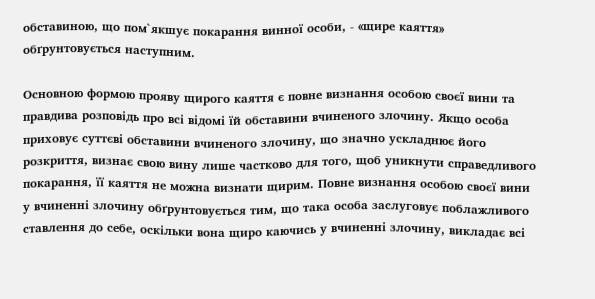обставиною, що пом`якшує покарання винної особи, - «щире каяття» обґрунтовується наступним.

Основною формою прояву щирого каяття є повне визнання особою своєї вини та правдива розповідь про всі відомі їй обставини вчиненого злочину. Якщо особа приховує суттєві обставини вчиненого злочину, що значно ускладнює його розкриття, визнає свою вину лише частково для того, щоб уникнути справедливого покарання, її каяття не можна визнати щирим. Повне визнання особою своєї вини у вчиненні злочину обґрунтовується тим, що така особа заслуговує поблажливого ставлення до себе, оскільки вона щиро каючись у вчиненні злочину, викладає всі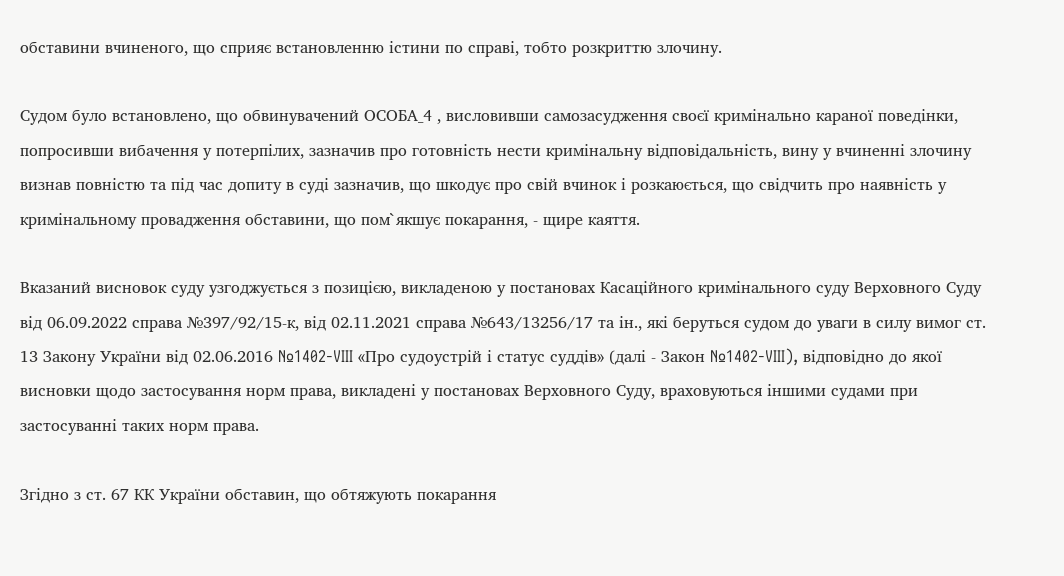обставини вчиненого, що сприяє встановленню істини по справі, тобто розкриттю злочину.

Судом було встановлено, що обвинувачений ОСОБА_4 , висловивши самозасудження своєї кримінально караної поведінки, попросивши вибачення у потерпілих, зазначив про готовність нести кримінальну відповідальність, вину у вчиненні злочину визнав повністю та під час допиту в суді зазначив, що шкодує про свій вчинок і розкаюється, що свідчить про наявність у кримінальному провадження обставини, що пом`якшує покарання, - щире каяття.

Вказаний висновок суду узгоджується з позицією, викладеною у постановах Касаційного кримінального суду Верховного Суду від 06.09.2022 справа №397/92/15-к, від 02.11.2021 справа №643/13256/17 та ін., які беруться судом до уваги в силу вимог ст. 13 Закону України від 02.06.2016 №1402-VIII «Про судоустрій і статус суддів» (далі - Закон №1402-VIII), відповідно до якої висновки щодо застосування норм права, викладені у постановах Верховного Суду, враховуються іншими судами при застосуванні таких норм права.

Згідно з ст. 67 КК України обставин, що обтяжують покарання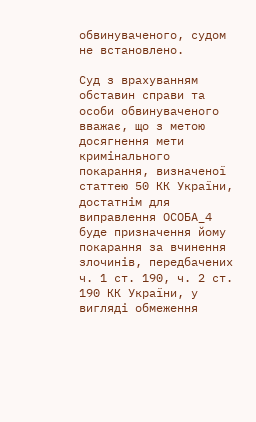обвинуваченого, судом не встановлено.

Суд з врахуванням обставин справи та особи обвинуваченого вважає, що з метою досягнення мети кримінального покарання, визначеної статтею 50 КК України, достатнім для виправлення ОСОБА_4 буде призначення йому покарання за вчинення злочинів, передбачених ч. 1 ст. 190, ч. 2 ст. 190 КК України, у вигляді обмеження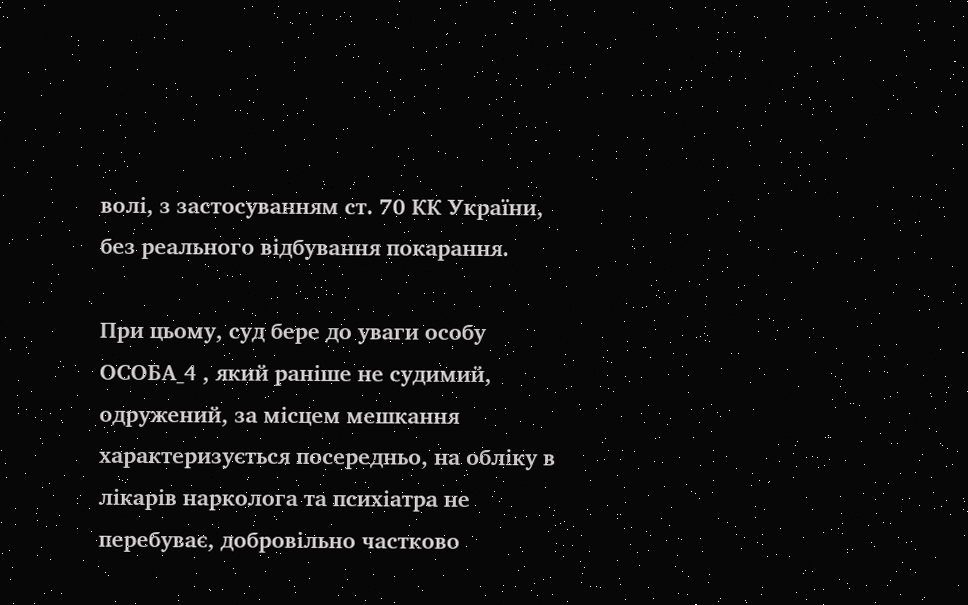волі, з застосуванням ст. 70 КК України, без реального відбування покарання.

При цьому, суд бере до уваги особу ОСОБА_4 , який раніше не судимий, одружений, за місцем мешкання характеризується посередньо, на обліку в лікарів нарколога та психіатра не перебуває, добровільно частково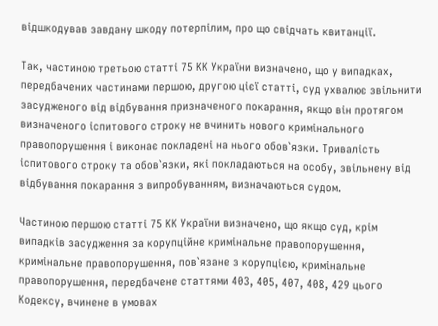відшкодував завдану шкоду потерпілим, про що свідчать квитанції.

Так, частиною третьою статті 75 КК України визначено, що у випадках, передбачених частинами першою, другою цієї статті, суд ухвалює звільнити засудженого від відбування призначеного покарання, якщо він протягом визначеного іспитового строку не вчинить нового кримінального правопорушення і виконає покладені на нього обов`язки. Тривалість іспитового строку та обов`язки, які покладаються на особу, звільнену від відбування покарання з випробуванням, визначаються судом.

Частиною першою статті 75 КК України визначено, що якщо суд, крім випадків засудження за корупційне кримінальне правопорушення, кримінальне правопорушення, пов`язане з корупцією, кримінальне правопорушення, передбачене статтями 403, 405, 407, 408, 429 цього Кодексу, вчинене в умовах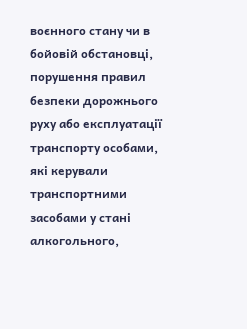воєнного стану чи в бойовій обстановці, порушення правил безпеки дорожнього руху або експлуатації транспорту особами, які керували транспортними засобами у стані алкогольного,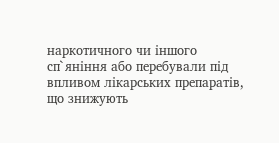наркотичного чи іншого сп`яніння або перебували під впливом лікарських препаратів, що знижують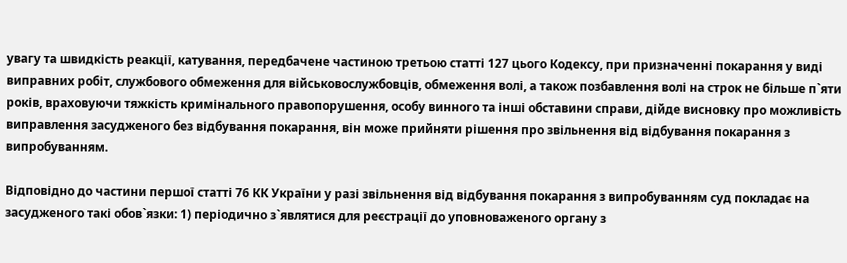увагу та швидкість реакції, катування, передбачене частиною третьою статті 127 цього Кодексу, при призначенні покарання у виді виправних робіт, службового обмеження для військовослужбовців, обмеження волі, а також позбавлення волі на строк не більше п`яти років, враховуючи тяжкість кримінального правопорушення, особу винного та інші обставини справи, дійде висновку про можливість виправлення засудженого без відбування покарання, він може прийняти рішення про звільнення від відбування покарання з випробуванням.

Відповідно до частини першої статті 76 КК України у разі звільнення від відбування покарання з випробуванням суд покладає на засудженого такі обов`язки: 1) періодично з`являтися для реєстрації до уповноваженого органу з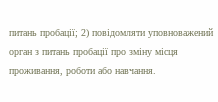питань пробації; 2) повідомляти уповноважений орган з питань пробації про зміну місця проживання, роботи або навчання.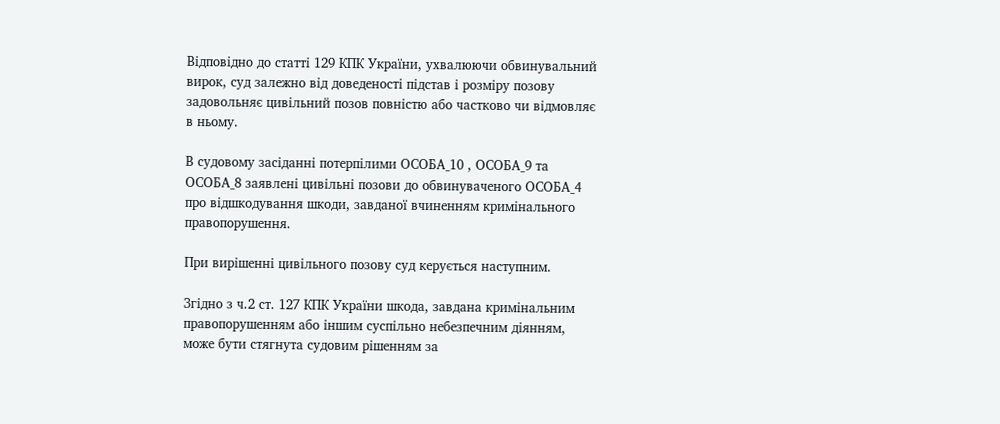Відповідно до статті 129 КПК України, ухвалюючи обвинувальний вирок, суд залежно від доведеності підстав і розміру позову задовольняє цивільний позов повністю або частково чи відмовляє в ньому.

В судовому засіданні потерпілими ОСОБА_10 , ОСОБА_9 та ОСОБА_8 заявлені цивільні позови до обвинуваченого ОСОБА_4 про відшкодування шкоди, завданої вчиненням кримінального правопорушення.

При вирішенні цивільного позову суд керується наступним.

Згідно з ч.2 ст. 127 КПК України шкода, завдана кримінальним правопорушенням або іншим суспільно небезпечним діянням, може бути стягнута судовим рішенням за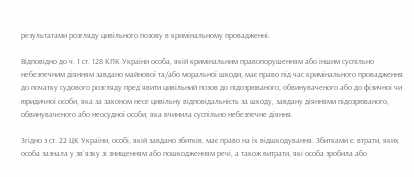результатами розгляду цивільного позову в кримінальному провадженні.

Відповідно до ч. 1 ст. 128 КПК України особа, якій кримінальним правопорушенням або іншим суспільно небезпечним діянням завдано майнової та/або моральної шкоди, має право під час кримінального провадження до початку судового розгляду пред`явити цивільний позов до підозрюваного, обвинуваченого або до фізичної чи юридичної особи, яка за законом несе цивільну відповідальність за шкоду, завдану діяннями підозрюваного, обвинуваченого або неосудної особи, яка вчинила суспільно небезпечне діяння.

Згідно з ст. 22 ЦК України, особі, якій завдано збитків, має право на їх відшкодування. Збитками є: втрати, яких особа зазнала у зв`язку зі знищенням або пошкодженням речі, а також витрати, які особа зробила або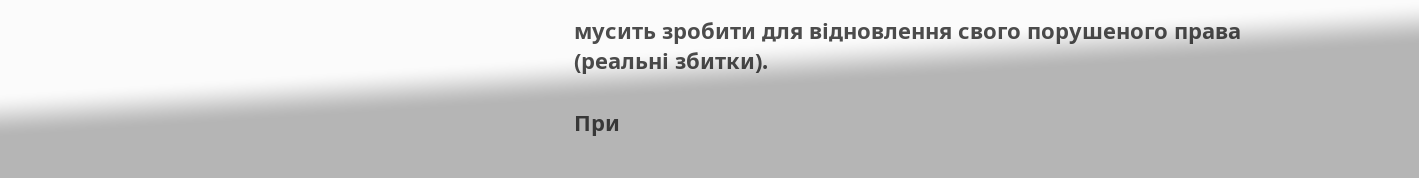мусить зробити для відновлення свого порушеного права (реальні збитки).

При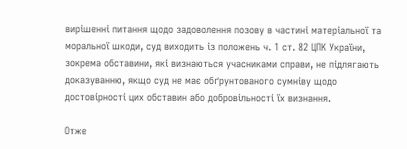вирішенні питання щодо задоволення позову в частині матеріальної та моральної шкоди, суд виходить із положень ч. 1 ст. 82 ЦПК України, зокрема обставини, які визнаються учасниками справи, не підлягають доказуванню, якщо суд не має обґрунтованого сумніву щодо достовірності цих обставин або добровільності їх визнання.

Отже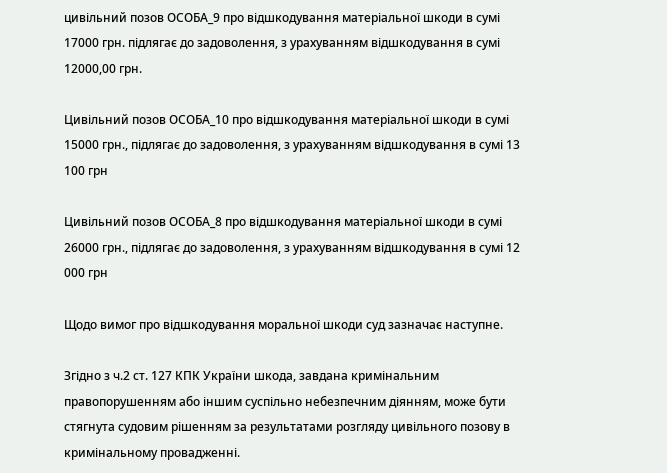цивільний позов ОСОБА_9 про відшкодування матеріальної шкоди в сумі 17000 грн. підлягає до задоволення, з урахуванням відшкодування в сумі 12000,00 грн.

Цивільний позов ОСОБА_10 про відшкодування матеріальної шкоди в сумі 15000 грн., підлягає до задоволення, з урахуванням відшкодування в сумі 13 100 грн

Цивільний позов ОСОБА_8 про відшкодування матеріальної шкоди в сумі 26000 грн., підлягає до задоволення, з урахуванням відшкодування в сумі 12 000 грн

Щодо вимог про відшкодування моральної шкоди суд зазначає наступне.

Згідно з ч.2 ст. 127 КПК України шкода, завдана кримінальним правопорушенням або іншим суспільно небезпечним діянням, може бути стягнута судовим рішенням за результатами розгляду цивільного позову в кримінальному провадженні.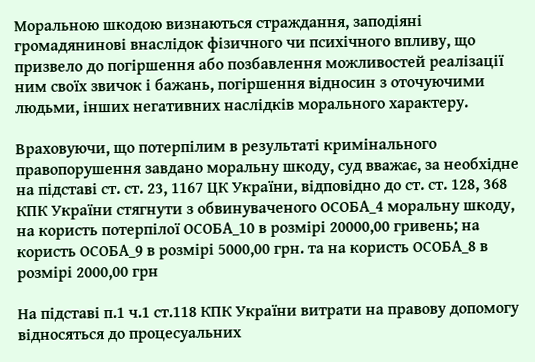Моральною шкодою визнаються страждання, заподіяні громадянинові внаслідок фізичного чи психічного впливу, що призвело до погіршення або позбавлення можливостей реалізації ним своїх звичок і бажань, погіршення відносин з оточуючими людьми, інших негативних наслідків морального характеру.

Враховуючи, що потерпілим в результаті кримінального правопорушення завдано моральну шкоду, суд вважає, за необхідне на підставі ст. ст. 23, 1167 ЦК України, відповідно до ст. ст. 128, 368 КПК України стягнути з обвинуваченого ОСОБА_4 моральну шкоду, на користь потерпілої ОСОБА_10 в розмірі 20000,00 гривень; на користь ОСОБА_9 в розмірі 5000,00 грн. та на користь ОСОБА_8 в розмірі 2000,00 грн

На підставі п.1 ч.1 ст.118 КПК України витрати на правову допомогу відносяться до процесуальних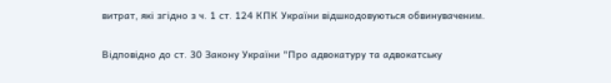витрат, які згідно з ч. 1 ст. 124 КПК України відшкодовуються обвинуваченим.

Відповідно до ст. 30 Закону України "Про адвокатуру та адвокатську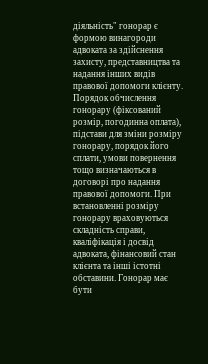діяльність" гонорар є формою винагороди адвоката за здійснення захисту, представництва та надання інших видів правової допомоги клієнту. Порядок обчислення гонорару (фіксований розмір, погодинна оплата), підстави для зміни розміру гонорару, порядок його сплати, умови повернення тощо визначаються в договорі про надання правової допомоги. При встановленні розміру гонорару враховуються складність справи, кваліфікація і досвід адвоката, фінансовий стан клієнта та інші істотні обставини. Гонорар має бути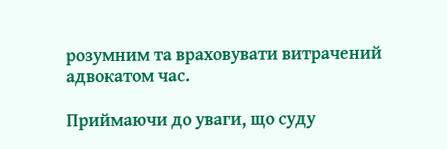розумним та враховувати витрачений адвокатом час.

Приймаючи до уваги, що суду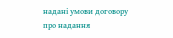надані умови договору про надання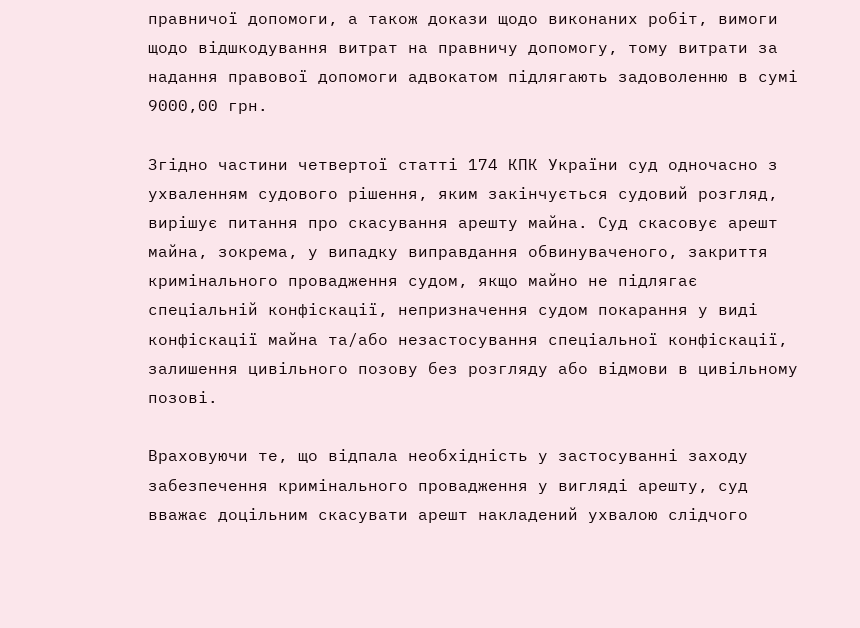правничої допомоги, а також докази щодо виконаних робіт, вимоги щодо відшкодування витрат на правничу допомогу, тому витрати за надання правової допомоги адвокатом підлягають задоволенню в сумі 9000,00 грн.

Згідно частини четвертої статті 174 КПК України суд одночасно з ухваленням судового рішення, яким закінчується судовий розгляд, вирішує питання про скасування арешту майна. Суд скасовує арешт майна, зокрема, у випадку виправдання обвинуваченого, закриття кримінального провадження судом, якщо майно не підлягає спеціальній конфіскації, непризначення судом покарання у виді конфіскації майна та/або незастосування спеціальної конфіскації, залишення цивільного позову без розгляду або відмови в цивільному позові.

Враховуючи те, що відпала необхідність у застосуванні заходу забезпечення кримінального провадження у вигляді арешту, суд вважає доцільним скасувати арешт накладений ухвалою слідчого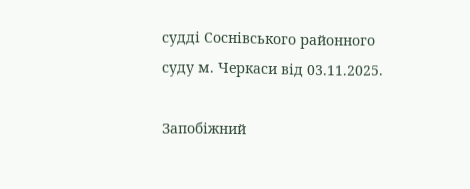судді Соснівського районного суду м. Черкаси від 03.11.2025.

Запобіжний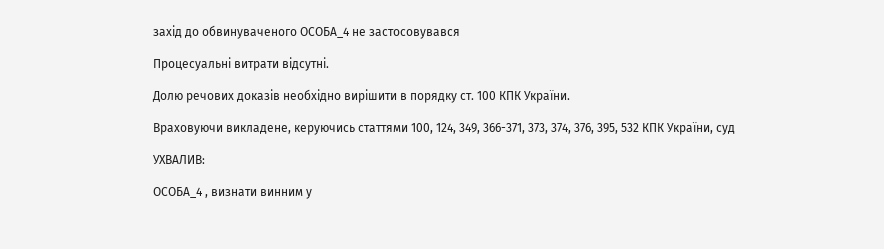захід до обвинуваченого ОСОБА_4 не застосовувався

Процесуальні витрати відсутні.

Долю речових доказів необхідно вирішити в порядку ст. 100 КПК України.

Враховуючи викладене, керуючись статтями 100, 124, 349, 366-371, 373, 374, 376, 395, 532 КПК України, суд

УХВАЛИВ:

ОСОБА_4 , визнати винним у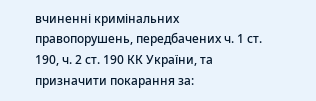вчиненні кримінальних правопорушень, передбачених ч. 1 ст. 190, ч. 2 ст. 190 КК України, та призначити покарання за: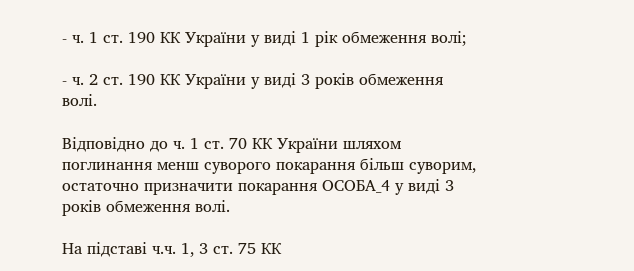- ч. 1 ст. 190 КК України у виді 1 рік обмеження волі;

- ч. 2 ст. 190 КК України у виді 3 років обмеження волі.

Відповідно до ч. 1 ст. 70 КК України шляхом поглинання менш суворого покарання більш суворим, остаточно призначити покарання ОСОБА_4 у виді 3 років обмеження волі.

На підставі ч.ч. 1, 3 ст. 75 КК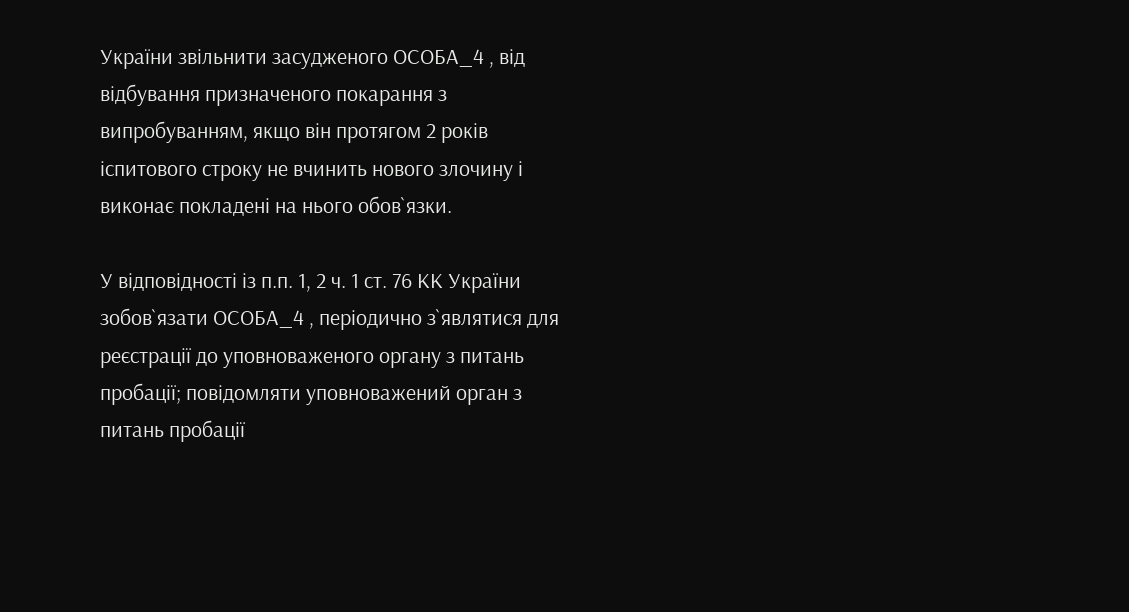України звільнити засудженого ОСОБА_4 , від відбування призначеного покарання з випробуванням, якщо він протягом 2 років іспитового строку не вчинить нового злочину і виконає покладені на нього обов`язки.

У відповідності із п.п. 1, 2 ч. 1 ст. 76 КК України зобов`язати ОСОБА_4 , періодично з`являтися для реєстрації до уповноваженого органу з питань пробації; повідомляти уповноважений орган з питань пробації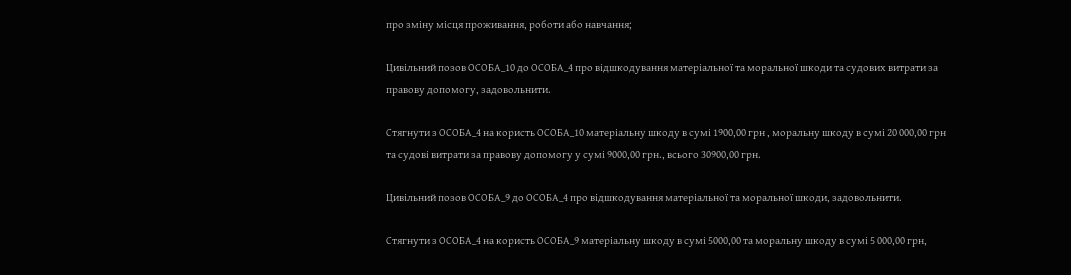про зміну місця проживання, роботи або навчання;

Цивільний позов ОСОБА_10 до ОСОБА_4 про відшкодування матеріальної та моральної шкоди та судових витрати за правову допомогу, задовольнити.

Стягнути з ОСОБА_4 на користь ОСОБА_10 матеріальну шкоду в сумі 1900,00 грн , моральну шкоду в сумі 20 000,00 грн та судові витрати за правову допомогу у сумі 9000,00 грн., всього 30900,00 грн.

Цивільний позов ОСОБА_9 до ОСОБА_4 про відшкодування матеріальної та моральної шкоди, задовольнити.

Стягнути з ОСОБА_4 на користь ОСОБА_9 матеріальну шкоду в сумі 5000,00 та моральну шкоду в сумі 5 000,00 грн,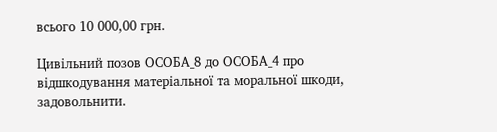всього 10 000,00 грн.

Цивільний позов ОСОБА_8 до ОСОБА_4 про відшкодування матеріальної та моральної шкоди, задовольнити.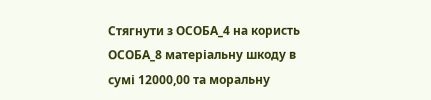Стягнути з ОСОБА_4 на користь ОСОБА_8 матеріальну шкоду в сумі 12000,00 та моральну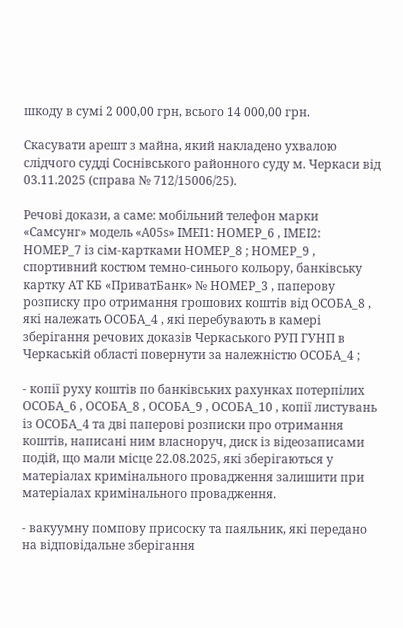шкоду в сумі 2 000,00 грн, всього 14 000,00 грн.

Скасувати арешт з майна, який накладено ухвалою слідчого судді Соснівського районного суду м. Черкаси від 03.11.2025 (справа № 712/15006/25).

Речові докази, а саме: мобільний телефон марки «Самсунг» модель «А05s» IMEI1: НОМЕР_6 , ІМЕІ2: НОМЕР_7 із сім-картками НОМЕР_8 ; НОМЕР_9 , спортивний костюм темно-синього кольору, банківську картку АТ КБ «ПриватБанк» № НОМЕР_3 , паперову розписку про отримання грошових коштів від ОСОБА_8 , які належать ОСОБА_4 , які перебувають в камері зберігання речових доказів Черкаського РУП ГУНП в Черкаській області повернути за належністю ОСОБА_4 ;

- копії руху коштів по банківських рахунках потерпілих ОСОБА_6 , ОСОБА_8 , ОСОБА_9 , ОСОБА_10 , копії листувань із ОСОБА_4 та дві паперові розписки про отримання коштів, написані ним власноруч, диск із відеозаписами подій, що мали місце 22.08.2025, які зберігаються у матеріалах кримінального провадження залишити при матеріалах кримінального провадження.

- вакуумну помпову присоску та паяльник, які передано на відповідальне зберігання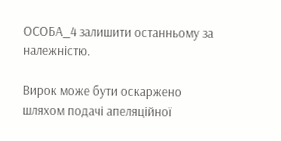ОСОБА_4 залишити останньому за належністю.

Вирок може бути оскаржено шляхом подачі апеляційної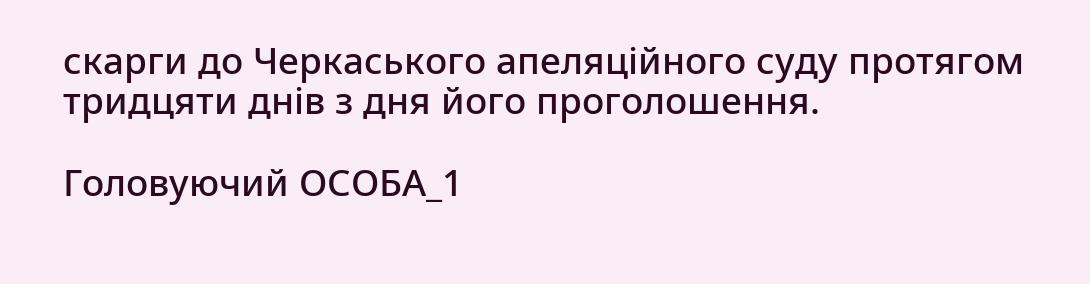скарги до Черкаського апеляційного суду протягом тридцяти днів з дня його проголошення.

Головуючий ОСОБА_1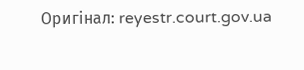Оригінал: reyestr.court.gov.ua